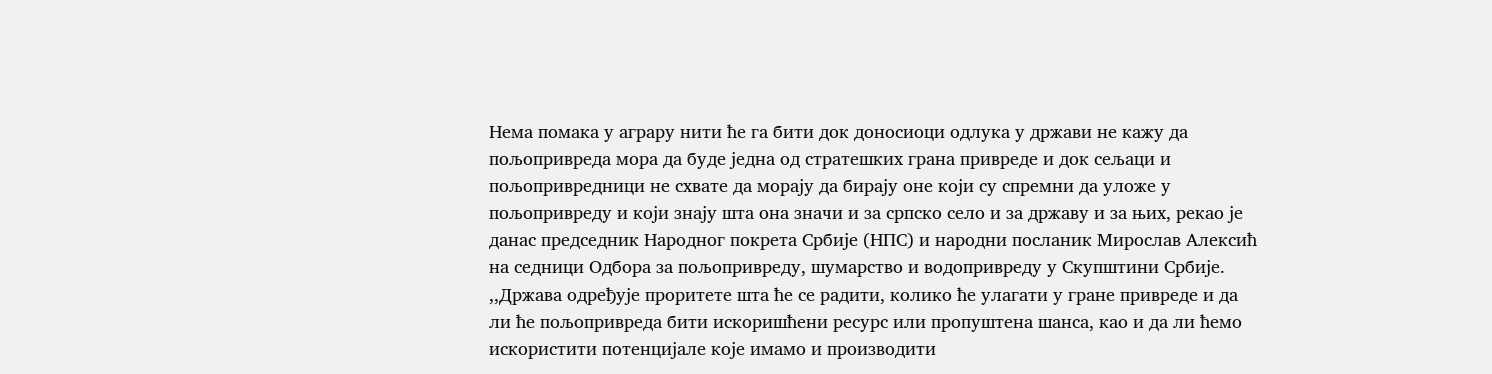Нема помака у аграру нити ће га бити док доносиоци одлука у држави не кажу да пољопривреда мора да буде једна од стратешких грана привреде и док сељаци и пољопривредници не схвате да морају да бирају оне који су спремни да уложе у пољопривреду и који знају шта она значи и за српско село и за државу и за њих, рекао је данас председник Народног покрета Србије (НПС) и народни посланик Мирослав Алексић на седници Одбора за пољопривреду, шумарство и водопривреду у Скупштини Србије.
,,Држава одређује прoритете шта ће се радити, колико ће улагати у гране привреде и да ли ће пољопривреда бити искоришћени ресурс или пропуштена шанса, као и да ли ћемо искористити потенцијале које имамо и производити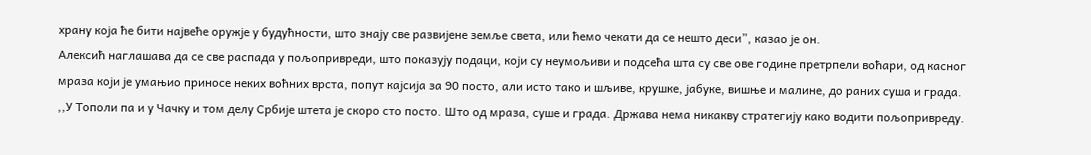храну која ће бити највеће оружје у будућности, што знају све развијене земље света, или ћемо чекати да се нешто деси”, казао је он.
Алексић наглашава да се све распада у пољопривреди, што показују подаци, који су неумољиви и подсећа шта су све ове године претрпели воћари, од касног мраза који је умањио приносе неких воћних врста, попут кајсија за 90 посто, али исто тако и шљиве, крушке, јабуке, вишње и малине, до раних суша и града.
,,У Тополи па и у Чачку и том делу Србије штета је скоро сто посто. Што од мраза, суше и града. Држава нема никакву стратегију како водити пољопривреду.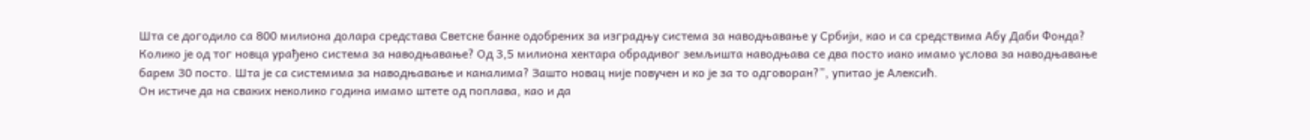Шта се догодило са 800 милиона долара средстава Светске банке одобрених за изградњу система за наводњавање у Србији, као и са средствима Абу Даби Фонда? Колико је од тог новца урађено система за наводњавање? Од 3,5 милиона хектара обрадивог земљишта наводњава се два посто иако имамо услова за наводњавање барем 30 посто. Шта је са системима за наводњавање и каналима? Зашто новац није повучен и ко је за то одговоран?”, упитао је Алексић.
Он истиче да на сваких неколико година имамо штете од поплава, као и да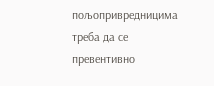пољопривредницима треба да се превентивно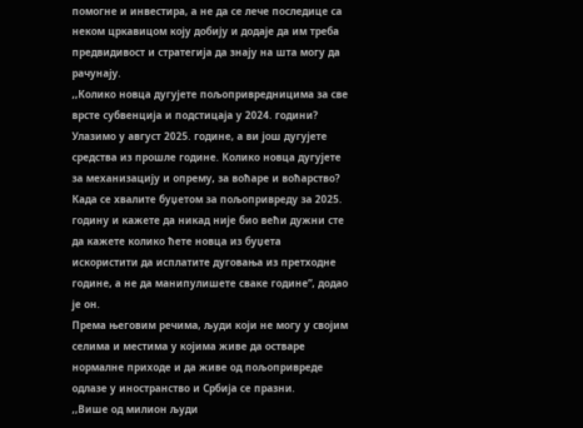помогне и инвестира, а не да се лече последице са неком цркавицом коју добију и додаје да им треба предвидивост и стратегија да знају на шта могу да рачунају.
,,Колико новца дугујете пољопривредницима за све врсте субвенција и подстицаја у 2024. години? Улазимо у август 2025. године, а ви још дугујете средства из прошле године. Колико новца дугујете за механизацију и опрему, за воћаре и воћарство? Када се хвалите буџетом за пољопривреду за 2025. годину и кажете да никад није био већи дужни сте да кажете колико ћете новца из буџета искористити да исплатите дуговања из претходне године, а не да манипулишете сваке године”, додао је он.
Према његовим речима, људи који не могу у својим селима и местима у којима живе да остваре нормалне приходе и да живе од пољопривреде одлазе у иностранство и Србија се празни.
,,Више од милион људи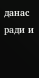данас ради и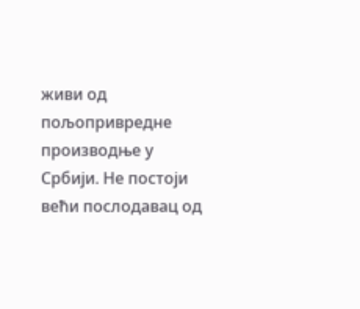живи од пољопривредне производње у Србији. Не постоји већи послодавац од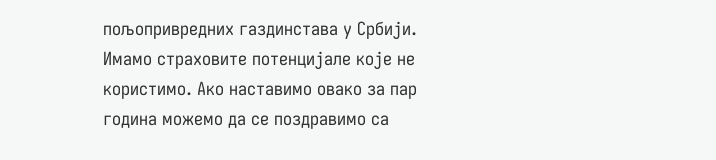пољопривредних газдинстава у Србији. Имамо страховите потенцијале које не користимо. Ако наставимо овако за пар година можемо да се поздравимо са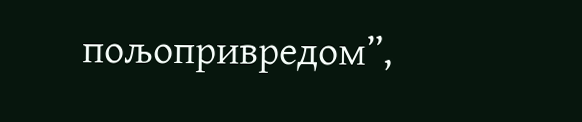пољопривредом”,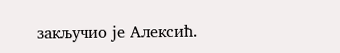закључио је Алексић.